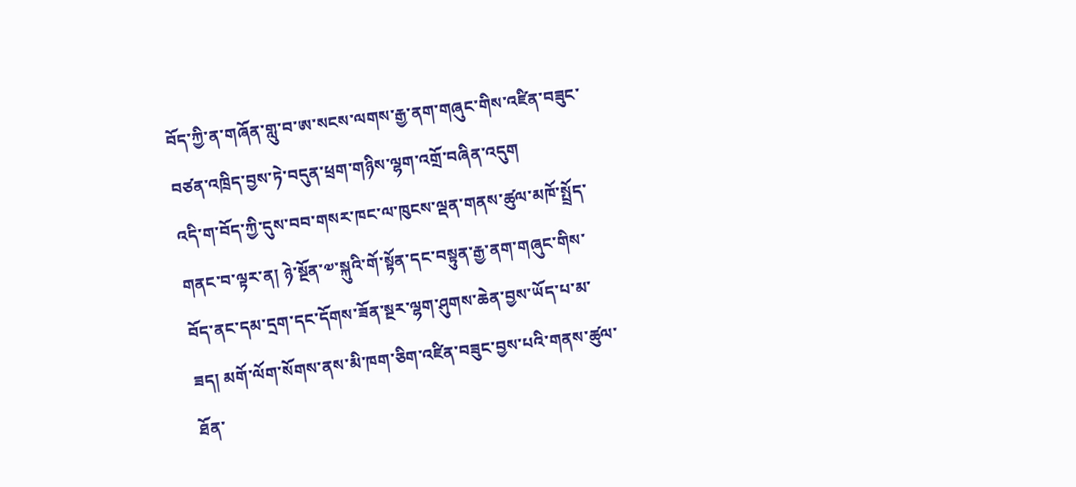བོད་ཀྱི་ན་གཞོན་གླུ་བ་ཨ་སངས་ལགས་རྒྱ་ནག་གཞུང་གིས་འཛིན་བཟུང་བཙན་འཁྲིད་བྱས་ཏེ་བདུན་ཕྲག་གཉིས་ལྷག་འགྲོ་བཞིན་འདུག
འདི་ག་བོད་ཀྱི་དུས་བབ་གསར་ཁང་ལ་ཁུངས་ལྡན་གནས་ཚུལ་མཁོ་སྤྲོད་གནང་བ་ལྟར་ན། ཉེ་སྔོན་༧་སྐུའི་གོ་སྟོན་དང་བསྟུན་རྒྱ་ནག་གཞུང་གིས་བོད་ནང་དམ་དྲག་དང་དོགས་ཟོན་སྔར་ལྷག་ཤུགས་ཆེན་བྱས་ཡོད་པ་མ་ཟད། མགོ་ལོག་སོགས་ནས་མི་ཁག་ཅིག་འཛིན་བཟུང་བྱས་པའི་གནས་ཚུལ་ཐོན་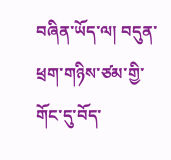བཞིན་ཡོད་ལ། བདུན་ཕྲག་གཉིས་ཙམ་གྱི་གོང་དུ་བོད་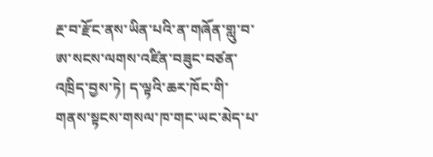རྔ་བ་རྫོང་ནས་ཡིན་པའི་ན་གཞོན་གླུ་བ་ཨ་སངས་ལགས་འཛིན་བཟུང་བཙན་འཁྲིད་བྱས་ཏེ། ད་ལྟའི་ཆར་ཁོང་གི་གནས་སྟངས་གསལ་ཁ་གང་ཡང་མེད་པ་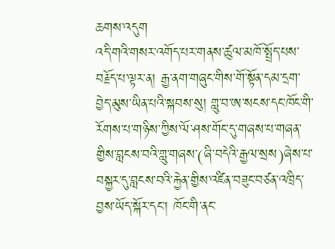ཆགས་འདུག
འདི་གའི་གསར་འགོད་པར་གནས་ཚུལ་མཁོ་སྤྲོད་པས་བརྗོད་པ་ལྟར་ན། རྒྱ་ནག་གཞུང་གིས་གོ་སྟོན་དམ་དྲག་བྱེད་མུས་ཡིན་པའི་སྐབས་སུ། གླུ་བ་ཨ་སངས་དང་ཁོང་གི་རོགས་པ་གཉིས་ཀྱིས་ལོ་ཤས་གོང་དུ་གཞས་པ་གཞན་གྱིས་བླངས་བའི་གླུ་གཞས་(ཞི་བདེའི་རྒྱལ་སྲས)ཞེས་པ་བསྐྱར་དུ་བླངས་བའི་རྐྱེན་གྱིས་འཛིན་བཟུང་བཙན་འཁྲིད་བྱས་ཡོད་སྐོར་དང་། ཁོང་གི་ནང་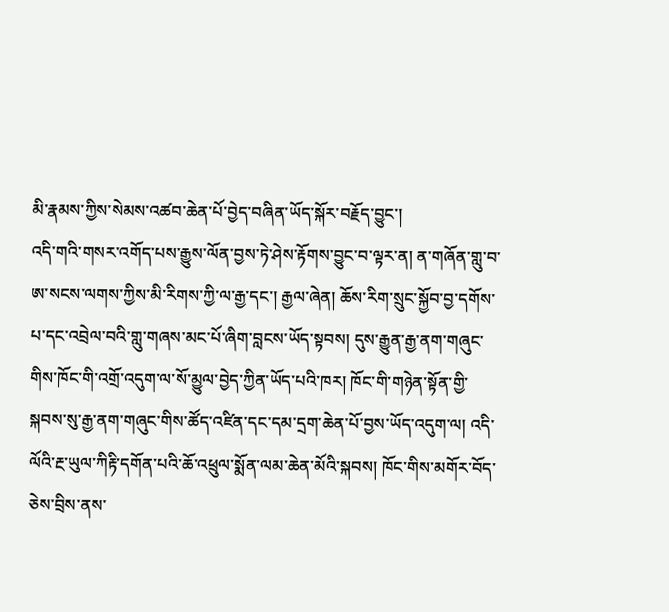མི་རྣམས་ཀྱིས་སེམས་འཚབ་ཆེན་པོ་བྱེད་བཞིན་ཡོད་སྐོར་བརྗོད་བྱུང་།
འདི་གའི་གསར་འགོད་པས་རྒྱུས་ལོན་བྱས་ཏེ་ཤེས་རྟོགས་བྱུང་བ་ལྟར་ན། ན་གཞོན་གླུ་བ་ཨ་སངས་ལགས་ཀྱིས་མི་རིགས་ཀྱི་ལ་རྒྱ་དང་། རྒྱལ་ཞེན། ཆོས་རིག་སྲུང་སྐྱོབ་བྱ་དགོས་པ་དང་འབྲེལ་བའི་གླུ་གཞས་མང་པོ་ཞིག་བླངས་ཡོད་སྟབས། དུས་རྒྱུན་རྒྱ་ནག་གཞུང་གིས་ཁོང་གི་འགྲོ་འདུག་ལ་སོ་མྱུལ་བྱེད་ཀྱིན་ཡོད་པའི་ཁར། ཁོང་གི་གཉེན་སྟོན་གྱི་སྐབས་སུ་རྒྱ་ནག་གཞུང་གིས་ཚོད་འཛིན་དང་དམ་དྲག་ཆེན་པོ་བྱས་ཡོད་འདུག་ལ། འདི་ལོའི་རྔ་ཡུལ་ཀིརྟི་དགོན་པའི་ཆོ་འཕྲུལ་སྨོན་ལམ་ཆེན་མོའི་སྐབས། ཁོང་གིས་མགོར་བོད་ཅེས་བྲིས་ནས་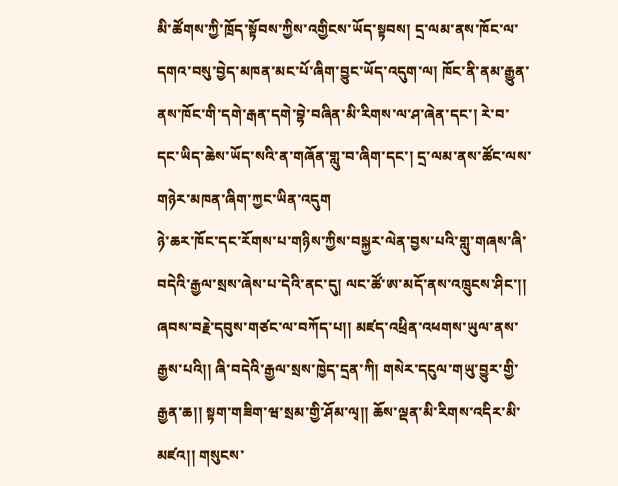མི་ཚོགས་ཀྱི་ཁྲོད་སྟོབས་ཀྱིས་འགྱིངས་ཡོད་སྟབས། དྲ་ལམ་ནས་ཁོང་ལ་དགའ་བསུ་བྱེད་མཁན་མང་པོ་ཞིག་བྱུང་ཡོད་འདུག་ལ། ཁོང་ནི་ནམ་རྒྱུན་ནས་ཁོང་གི་དགེ་རྒན་དགེ་བྷེ་བཞིན་མི་རིགས་ལ་ཤ་ཞེན་དང་། རེ་བ་དང་ཡིད་ཆེས་ཡོད་སའི་ན་གཞོན་གླུ་བ་ཞིག་དང་། དྲ་ལམ་ནས་ཚོང་ལས་གཉེར་མཁན་ཞིག་ཀྱང་ཡིན་འདུག
ཉེ་ཆར་ཁོང་དང་རོགས་པ་གཉིས་ཀྱིས་བསྐྱར་ལེན་བྱས་པའི་གླུ་གཞས་ཞི་བདེའི་རྒྱལ་སྲས་ཞེས་པ་དེའི་ནང་དུ། ལང་ཚོ་ཨ་མདོ་ནས་འཁྲུངས་ཤིང་།། ཞབས་བརྗེ་དབུས་གཙང་ལ་བཀོད་པ།། མཛད་འཕྲིན་འཕགས་ཡུལ་ནས་རྒྱས་པའི།། ཞི་བདེའི་རྒྱལ་སྲས་ཁྱེད་དྲན་ཀི། གསེར་དངུལ་གཡུ་བྱུར་གྱི་རྒྱན་ཆ།། སྟག་གཟིག་ཝ་སྲམ་གྱི་ཤོམ་ལྭ།། ཆོས་ལྡན་མི་རིགས་འདིར་མི་མཛའ།། གསུངས་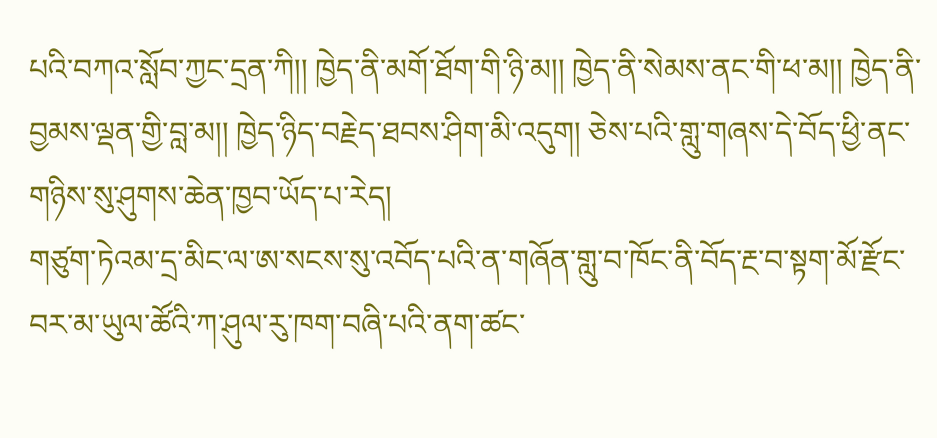པའི་བཀའ་སློབ་ཀྱང་དྲན་ཀི།། ཁྱེད་ནི་མགོ་ཐོག་གི་ཉི་མ།། ཁྱེད་ནི་སེམས་ནང་གི་ཕ་མ།། ཁྱེད་ནི་བྱམས་ལྡན་གྱི་བླ་མ།། ཁྱེད་ཉིད་བརྗེད་ཐབས་ཤིག་མི་འདུག། ཅེས་པའི་གླུ་གཞས་དེ་བོད་ཕྱི་ནང་གཉིས་སུ་ཤུགས་ཆེན་ཁྱབ་ཡོད་པ་རེད།
གཙུག་ཏེའམ་དྲ་མིང་ལ་ཨ་སངས་སུ་འབོད་པའི་ན་གཞོན་གླུ་བ་ཁོང་ནི་བོད་རྔ་བ་སྟག་མོ་རྫོང་བར་མ་ཡུལ་ཚོའི་ཀ་ཤུལ་རུ་ཁག་བཞི་པའི་ནག་ཚང་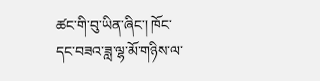ཚང་གི་བུ་ཡིན་ཞིང་། ཁོང་དང་བཟའ་ཟླ་ལྷ་མོ་གཉིས་ལ་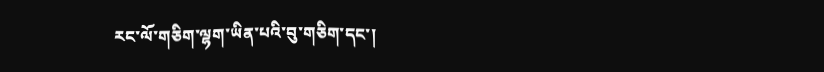རང་ལོ་གཅིག་ལྷག་ཡིན་པའི་བུ་གཅིག་དང་།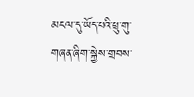མངལ་དུ་ཡོད་པའི་ཕྲུ་གུ་གཞན་ཞིག་སྐྱེས་གྲབས་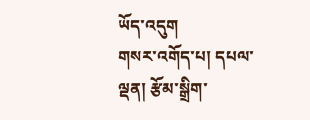ཡོད་འདུག
གསར་འགོད་པ། དཔལ་ལྡན། རྩོམ་སྒྲིག་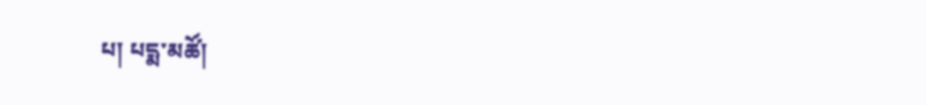པ། པདྨ་མཚོ།